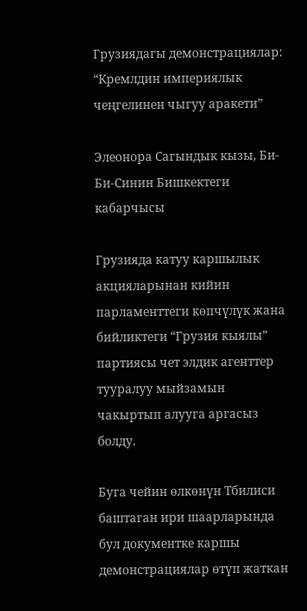Грузиядагы демонстрациялар: “Кремлдин империялык чеңгелинен чыгуу аракети”

Элеонора Сагындык кызы, Би-Би-Синин Бишкектеги кабарчысы

Грузияда катуу каршылык акцияларынан кийин парламенттеги көпчүлүк жана бийликтеги “Грузия кыялы” партиясы чет элдик агенттер тууралуу мыйзамын чакыртып алууга аргасыз болду.

Буга чейин өлкөнүн Тбилиси баштаган ири шаарларында бул документке каршы демонстрациялар өтүп жаткан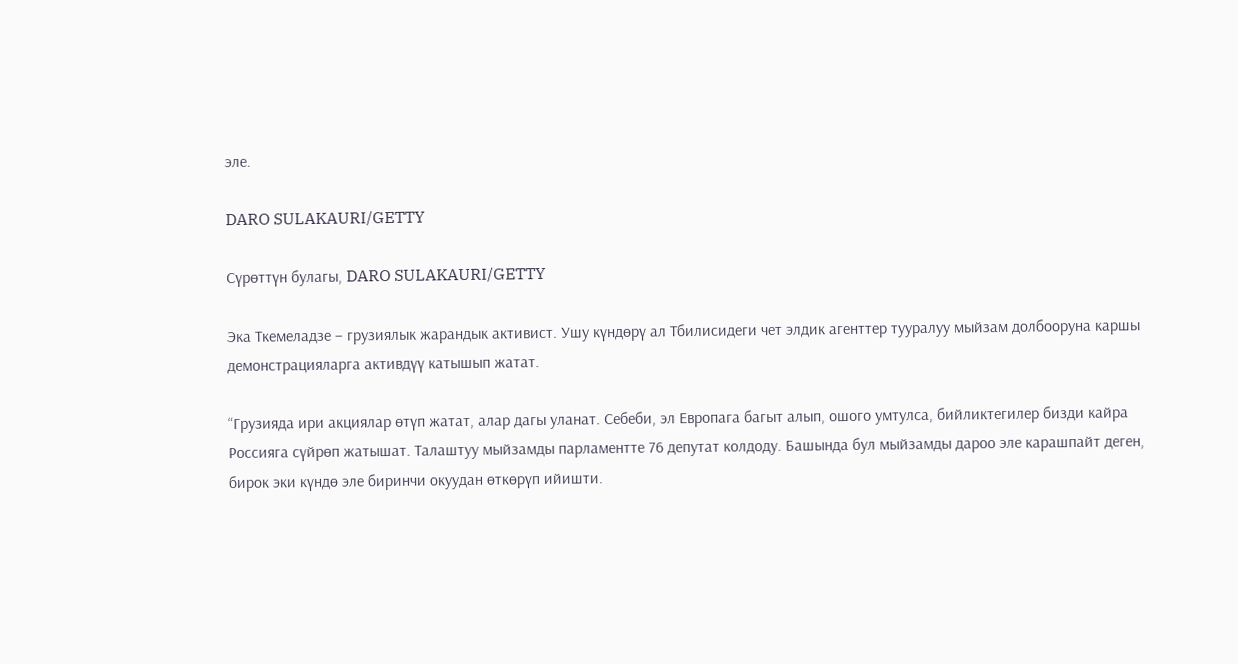эле.

DARO SULAKAURI/GETTY

Сүрөттүн булагы, DARO SULAKAURI/GETTY

Эка Ткемеладзе – грузиялык жарандык активист. Ушу күндөрү ал Тбилисидеги чет элдик агенттер тууралуу мыйзам долбооруна каршы демонстрацияларга активдүү катышып жатат.

“Грузияда ири акциялар өтүп жатат, алар дагы уланат. Себеби, эл Европага багыт алып, ошого умтулса, бийликтегилер бизди кайра Россияга сүйрөп жатышат. Талаштуу мыйзамды парламентте 76 депутат колдоду. Башында бул мыйзамды дароо эле карашпайт деген, бирок эки күндө эле биринчи окуудан өткөрүп ийишти.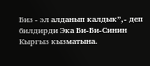Биз - эл алданып калдык”,- деп билдирди Эка Би-Би-Синин Кыргыз кызматына.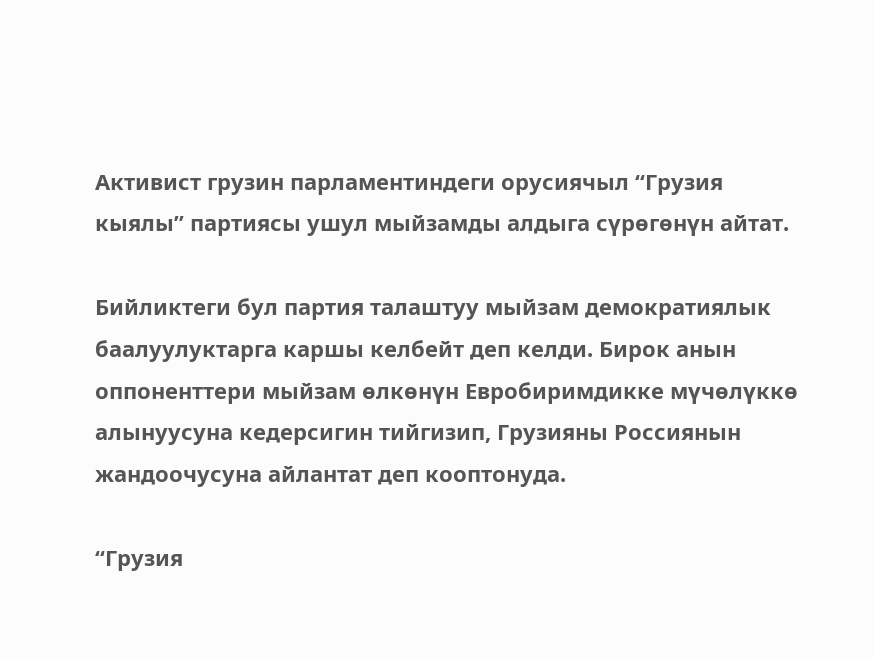Активист грузин парламентиндеги орусиячыл “Грузия кыялы” партиясы ушул мыйзамды алдыга сүрөгөнүн айтат.

Бийликтеги бул партия талаштуу мыйзам демократиялык баалуулуктарга каршы келбейт деп келди. Бирок анын оппоненттери мыйзам өлкөнүн Евробиримдикке мүчөлүккө алынуусуна кедерсигин тийгизип, Грузияны Россиянын жандоочусуна айлантат деп кооптонуда.

“Грузия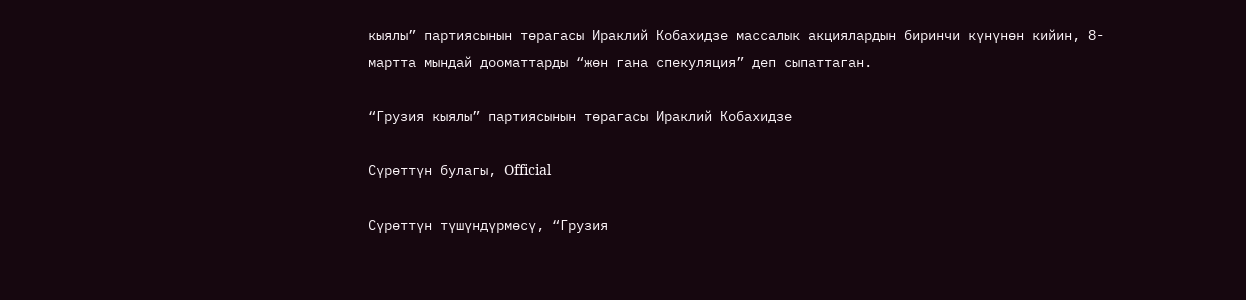кыялы” партиясынын төрагасы Ираклий Кобахидзе массалык акциялардын биринчи күнүнөн кийин, 8-мартта мындай дооматтарды “жөн гана спекуляция” деп сыпаттаган.

“Грузия кыялы” партиясынын төрагасы Ираклий Кобахидзе

Сүрөттүн булагы, Official

Сүрөттүн түшүндүрмөсү, “Грузия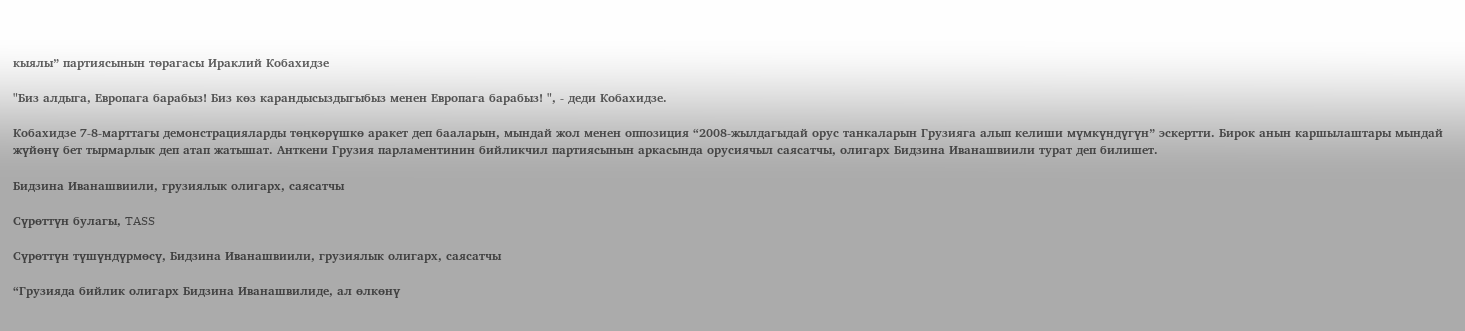кыялы” партиясынын төрагасы Ираклий Кобахидзе

"Биз алдыга, Европага барабыз! Биз көз карандысыздыгыбыз менен Европага барабыз! ", - деди Кобахидзе.

Кобахидзе 7-8-марттагы демонстрацияларды төңкөрүшкө аракет деп бааларын, мындай жол менен оппозиция “2008-жылдагыдай орус танкаларын Грузияга алып келиши мүмкүндүгүн” эскертти. Бирок анын каршылаштары мындай жүйөнү бет тырмарлык деп атап жатышат. Анткени Грузия парламентинин бийликчил партиясынын аркасында орусиячыл саясатчы, олигарх Бидзина Иванашвиили турат деп билишет.

Бидзина Иванашвиили, грузиялык олигарх, саясатчы

Сүрөттүн булагы, TASS

Сүрөттүн түшүндүрмөсү, Бидзина Иванашвиили, грузиялык олигарх, саясатчы

“Грузияда бийлик олигарх Бидзина Иванашвилиде, ал өлкөнү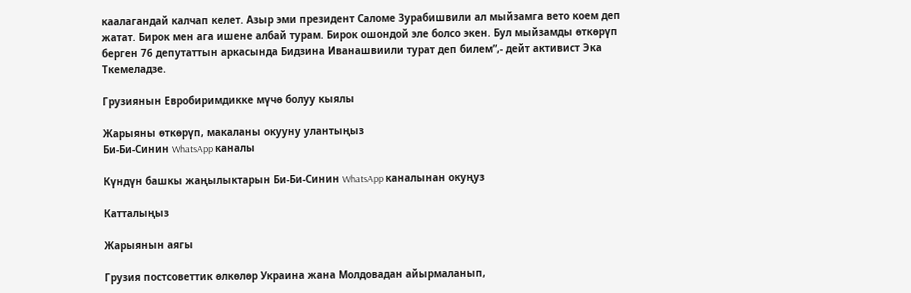каалагандай калчап келет. Азыр эми президент Саломе Зурабишвили ал мыйзамга вето коем деп жатат. Бирок мен ага ишене албай турам. Бирок ошондой эле болсо экен. Бул мыйзамды өткөрүп берген 76 депутаттын аркасында Бидзина Иванашвиили турат деп билем”,- дейт активист Эка Ткемеладзе.

Грузиянын Евробиримдикке мүчө болуу кыялы

Жарыяны өткөрүп, макаланы окууну улантыңыз
Би-Би-Синин WhatsApp каналы

Күндүн башкы жаңылыктарын Би-Би-Синин WhatsApp каналынан окуңуз

Катталыңыз

Жарыянын аягы

Грузия постсоветтик өлкөлөр Украина жана Молдовадан айырмаланып,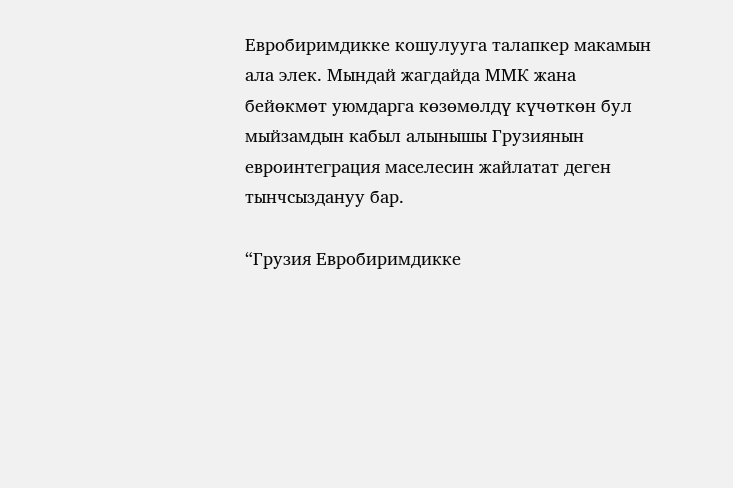Евробиримдикке кошулууга талапкер макамын ала элек. Мындай жагдайда ММК жана бейөкмөт уюмдарга көзөмөлдү күчөткөн бул мыйзамдын кабыл алынышы Грузиянын евроинтеграция маселесин жайлатат деген тынчсыздануу бар.

“Грузия Евробиримдикке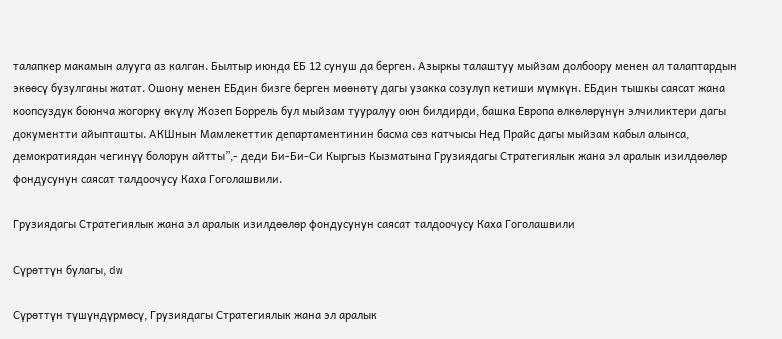талапкер макамын алууга аз калган. Былтыр июнда ЕБ 12 сунуш да берген. Азыркы талаштуу мыйзам долбоору менен ал талаптардын экөөсү бузулганы жатат. Ошону менен ЕБдин бизге берген мөөнөтү дагы узакка созулуп кетиши мүмкүн. ЕБдин тышкы саясат жана коопсуздук боюнча жогорку өкүлү Жозеп Боррель бул мыйзам тууралуу оюн билдирди, башка Европа өлкөлөрүнүн элчиликтери дагы документти айыпташты. АКШнын Мамлекеттик департаментинин басма сөз катчысы Нед Прайс дагы мыйзам кабыл алынса, демократиядан чегинүү болорун айтты”,- деди Би-Би-Си Кыргыз Кызматына Грузиядагы Стратегиялык жана эл аралык изилдөөлөр фондусунун саясат талдоочусу Каха Гоголашвили.

Грузиядагы Стратегиялык жана эл аралык изилдөөлөр фондусунун саясат талдоочусу Каха Гоголашвили

Сүрөттүн булагы, dw

Сүрөттүн түшүндүрмөсү, Грузиядагы Стратегиялык жана эл аралык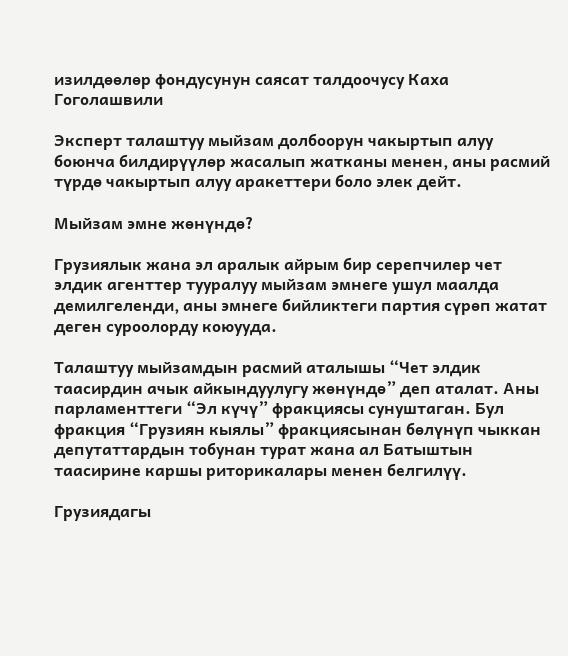изилдөөлөр фондусунун саясат талдоочусу Каха Гоголашвили

Эксперт талаштуу мыйзам долбоорун чакыртып алуу боюнча билдирүүлөр жасалып жатканы менен, аны расмий түрдө чакыртып алуу аракеттери боло элек дейт.

Мыйзам эмне жөнүндө?

Грузиялык жана эл аралык айрым бир серепчилер чет элдик агенттер тууралуу мыйзам эмнеге ушул маалда демилгеленди, аны эмнеге бийликтеги партия сүрөп жатат деген суроолорду коюууда.

Талаштуу мыйзамдын расмий аталышы “Чет элдик таасирдин ачык айкындуулугу жөнүндө” деп аталат. Аны парламенттеги “Эл күчү” фракциясы сунуштаган. Бул фракция “Грузиян кыялы” фракциясынан бөлүнүп чыккан депутаттардын тобунан турат жана ал Батыштын таасирине каршы риторикалары менен белгилүү.

Грузиядагы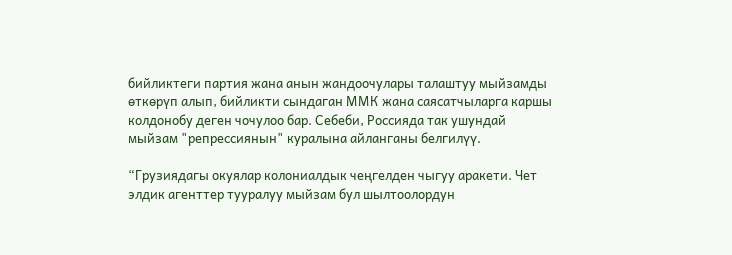бийликтеги партия жана анын жандоочулары талаштуу мыйзамды өткөрүп алып, бийликти сындаган ММК жана саясатчыларга каршы колдонобу деген чочулоо бар. Себеби, Россияда так ушундай мыйзам "репрессиянын" куралына айланганы белгилүү.

“Грузиядагы окуялар колониалдык чеңгелден чыгуу аракети. Чет элдик агенттер тууралуу мыйзам бул шылтоолордун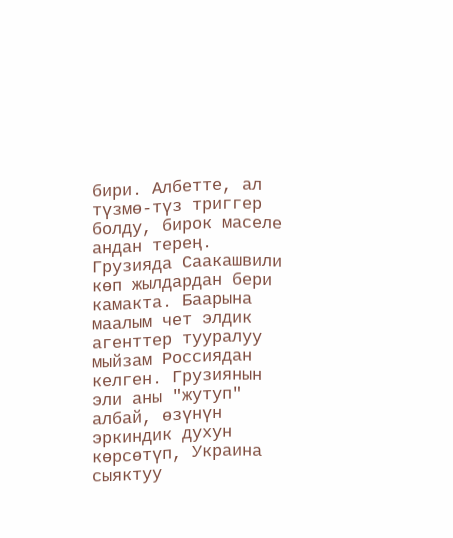бири. Албетте, ал түзмө-түз триггер болду, бирок маселе андан терең. Грузияда Саакашвили көп жылдардан бери камакта. Баарына маалым чет элдик агенттер тууралуу мыйзам Россиядан келген. Грузиянын эли аны "жутуп" албай, өзүнүн эркиндик духун көрсөтүп, Украина сыяктуу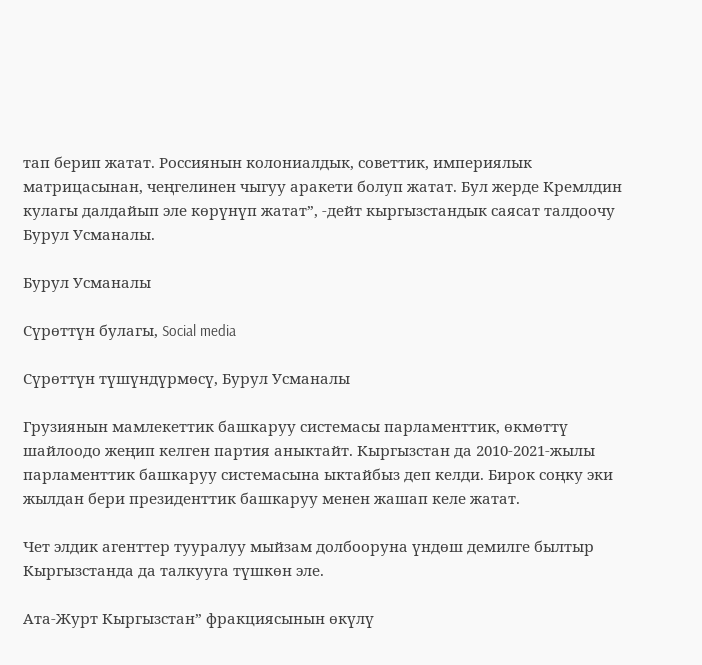тап берип жатат. Россиянын колониалдык, советтик, империялык матрицасынан, чеңгелинен чыгуу аракети болуп жатат. Бул жерде Кремлдин кулагы далдайып эле көрүнүп жатат”, -дейт кыргызстандык саясат талдоочу Бурул Усманалы.

Бурул Усманалы

Сүрөттүн булагы, Social media

Сүрөттүн түшүндүрмөсү, Бурул Усманалы

Грузиянын мамлекеттик башкаруу системасы парламенттик, өкмөттү шайлоодо жеңип келген партия аныктайт. Кыргызстан да 2010-2021-жылы парламенттик башкаруу системасына ыктайбыз деп келди. Бирок соңку эки жылдан бери президенттик башкаруу менен жашап келе жатат.

Чет элдик агенттер тууралуу мыйзам долбооруна үндөш демилге былтыр Кыргызстанда да талкууга түшкөн эле.

Ата-Журт Кыргызстан” фракциясынын өкүлү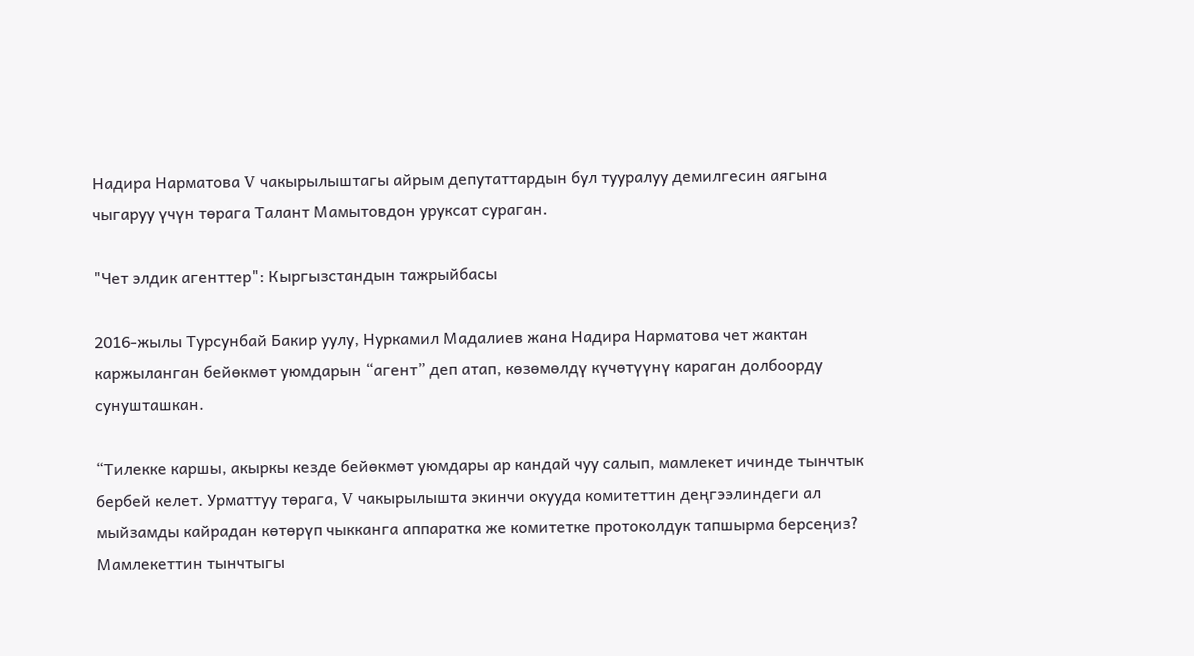Надира Нарматова V чакырылыштагы айрым депутаттардын бул тууралуу демилгесин аягына чыгаруу үчүн төрага Талант Мамытовдон уруксат сураган.

"Чет элдик агенттер": Кыргызстандын тажрыйбасы

2016-жылы Турсунбай Бакир уулу, Нуркамил Мадалиев жана Надира Нарматова чет жактан каржыланган бейөкмөт уюмдарын “агент” деп атап, көзөмөлдү күчөтүүнү караган долбоорду сунушташкан.

“Тилекке каршы, акыркы кезде бейөкмөт уюмдары ар кандай чуу салып, мамлекет ичинде тынчтык бербей келет. Урматтуу төрага, V чакырылышта экинчи окууда комитеттин деңгээлиндеги ал мыйзамды кайрадан көтөрүп чыкканга аппаратка же комитетке протоколдук тапшырма берсеңиз? Мамлекеттин тынчтыгы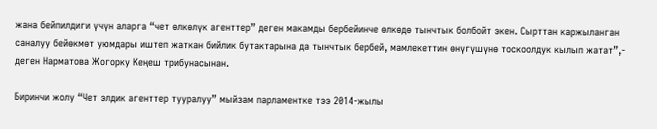жана бейпилдиги үчүн аларга “чет өлкөлүк агенттер” деген макамды бербейинче өлкөдө тынчтык болбойт экен. Сырттан каржыланган саналуу бейөкмөт уюмдары иштеп жаткан бийлик бутактарына да тынчтык бербей, мамлекеттин өнүгүшүнө тоскоолдук кылып жатат”,- деген Нарматова Жогорку Кеңеш трибунасынан.

Биринчи жолу “Чет элдик агенттер тууралуу” мыйзам парламентке тээ 2014-жылы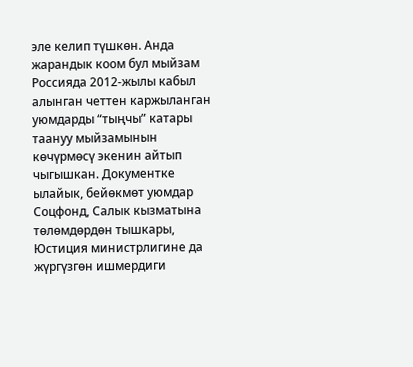эле келип түшкөн. Анда жарандык коом бул мыйзам Россияда 2012-жылы кабыл алынган четтен каржыланган уюмдарды “тыңчы” катары таануу мыйзамынын көчүрмөсү экенин айтып чыгышкан. Документке ылайык, бейөкмөт уюмдар Соцфонд, Салык кызматына төлөмдөрдөн тышкары, Юстиция министрлигине да жүргүзгөн ишмердиги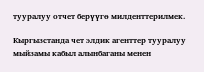тууралуу отчет берүүгө милденттерилмек.

Кыргызстанда чет элдик агенттер тууралуу мыйзамы кабыл алынбаганы менен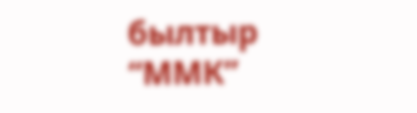былтыр “ММК”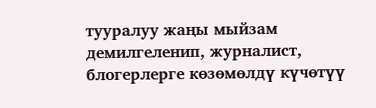тууралуу жаңы мыйзам демилгеленип, журналист, блогерлерге көзөмөлдү күчөтүү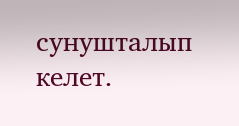сунушталып келет.